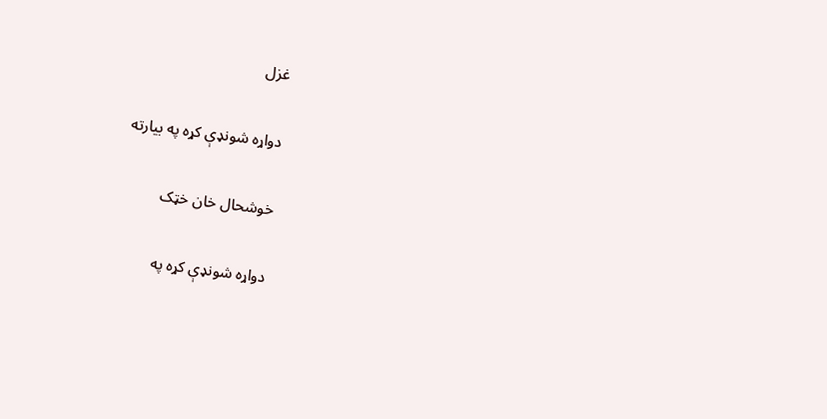غزل

دواړه شونډې کړه په بيارته

خوشحال خان خټک

دواړه شونډې کړه په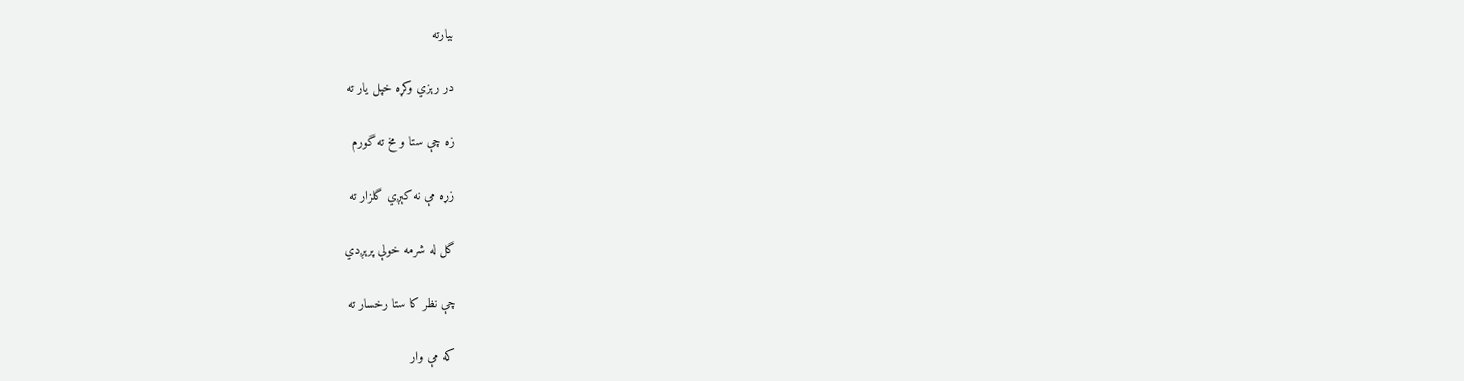بيارته

در رېزي وکړه خپل يار ته

زه چې ستا و مخ ته گورم

زړه مې نه کېږي گلزار ته

گل له شرمه خولې پرېږدي

چې نظر کا ستا رخسار ته

که مې وار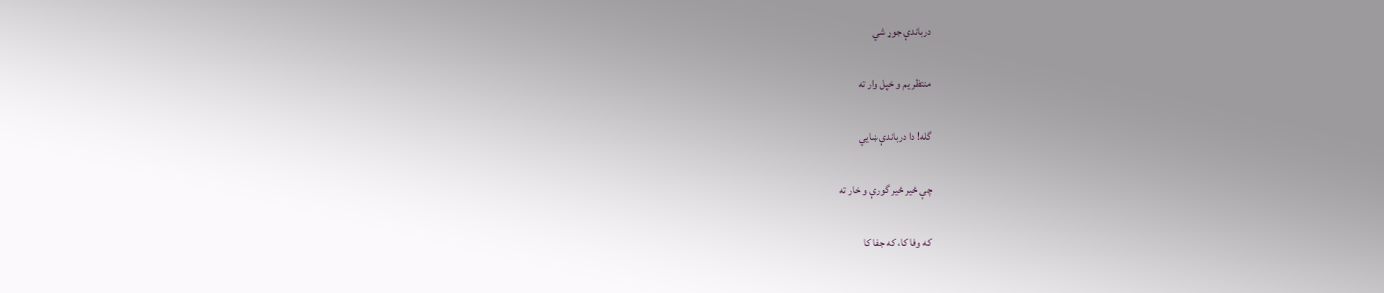درباندې جوړ شي

منتظر يم و خپل وار ته

گله! دا درباندې ښايي

چې ځير ځير گورې و خار ته

که وفا کا، که جفا کا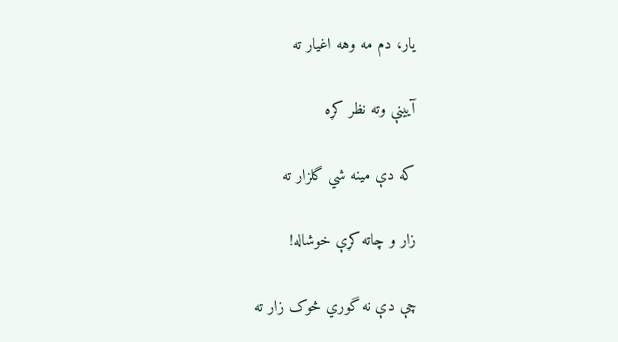يار، دم مه وهه اغيار ته

آيينې وته نظر کړه

که دې مينه شي گلزار ته

زار و چاته کړې خوشاله!

چې دې نه گوري څوک زار ته